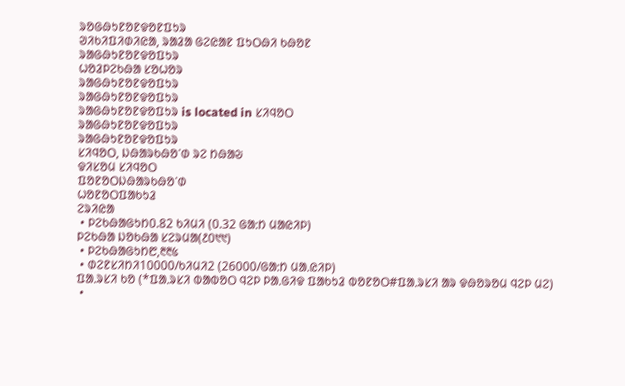ᱨᱚᱜᱷᱩᱱᱚᱱᱫᱚᱱᱯᱩᱨ
ᱣᱤᱠᱤᱯᱤᱰᱤᱭᱟ, ᱨᱟᱲᱟ ᱜᱮᱭᱟᱱ ᱯᱩᱛᱷᱤ ᱠᱷᱚᱱ
ᱨᱟᱜᱷᱩᱱᱚᱱᱫᱚᱯᱩᱨ
ᱦᱚᱲᱞᱮᱠᱷᱟ ᱥᱚᱦᱚᱨ
ᱨᱟᱜᱷᱩᱱᱚᱱᱫᱚᱯᱩᱨ
ᱨᱟᱜᱷᱩᱱᱚᱱᱫᱚᱯᱩᱨ
ᱨᱟᱜᱷᱩᱱᱚᱱᱫᱚᱯᱩᱨ is located in ᱥᱤᱧᱚᱛ
ᱨᱟᱜᱷᱩᱱᱚᱱᱫᱚᱯᱩᱨ
ᱨᱟᱜᱷᱩᱱᱚᱱᱫᱚᱯᱩᱨ
ᱥᱤᱧᱚᱛ, ᱡᱷᱟᱨᱠᱷᱚᱸᱰ ᱨᱮ ᱴᱷᱟᱶ
ᱫᱤᱥᱚᱢ ᱥᱤᱧᱚᱛ
ᱯᱚᱱᱚᱛᱡᱷᱟᱨᱠᱷᱚᱸᱰ
ᱦᱚᱱᱚᱛᱯᱟᱠᱩᱲ
ᱮᱨᱤᱭᱟ
 • ᱞᱮᱠᱷᱟᱜᱩᱴ0.82 ᱠᱤᱢᱤ (0.32 ᱜᱟᱺᱴ ᱢᱟᱭᱤᱞ)
ᱞᱮᱠᱷᱟ ᱡᱚᱠᱷᱟ ᱥᱮᱨᱢᱟ(᱒᱐᱑᱑)
 • ᱞᱮᱠᱷᱟᱜᱩᱴ᱘,᱓᱓᱕
 • ᱰᱮᱱᱥᱤᱴᱤ10000/ᱠᱤᱢᱤ2 (26000/ᱜᱟᱺᱴ ᱢᱟᱹᱭᱤᱞ)
ᱯᱟᱹᱨᱥᱤ ᱠᱚ (*ᱯᱟᱹᱨᱥᱤ ᱵᱟᱵᱚᱛ ᱧᱮᱞ ᱞᱟᱹᱜᱤᱫ ᱯᱟᱠᱩᱲ ᱵᱚᱱᱚᱛ#ᱯᱟᱹᱨᱥᱤ ᱟᱨ ᱫᱷᱚᱨᱚᱢ ᱧᱮᱞ ᱢᱮ)
 •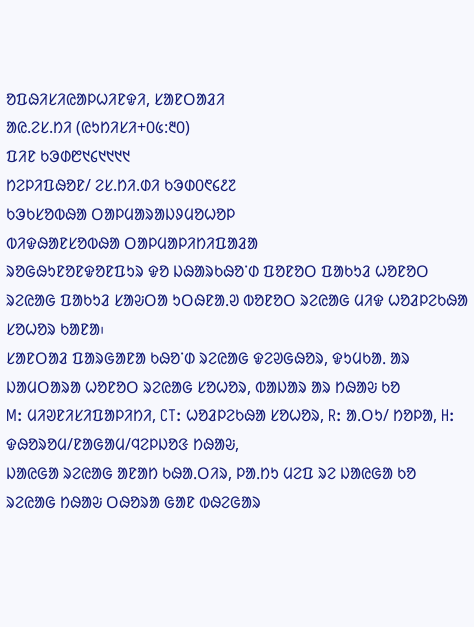ᱚᱯᱷᱤᱥᱤᱭᱟᱞᱦᱤᱱᱫᱤ, ᱥᱟᱱᱛᱟᱲᱤ
ᱟᱭ.ᱮᱥ.ᱴᱤ (ᱭᱩᱴᱤᱥᱤ+᱐᱕:᱓᱐)
ᱯᱤᱱ ᱠᱳᱰ᱘᱑᱔᱑᱑᱑᱑
ᱴᱮᱞᱤᱯᱷᱚᱱ/ ᱮᱥ.ᱴᱤ.ᱰᱤ ᱠᱳᱰ᱐᱖᱔᱒᱗
ᱠᱳᱠᱥᱚᱵᱷᱟ ᱛᱟᱞᱢᱟᱨᱟᱡᱽᱢᱚᱦᱚᱞ
ᱵᱤᱫᱷᱟᱱᱥᱚᱵᱷᱟ ᱛᱟᱞᱢᱟᱞᱤᱴᱤᱯᱟᱲᱟ
ᱨᱚᱜᱷᱩᱱᱚᱱᱫᱚᱱᱯᱩᱨ ᱫᱚ ᱡᱷᱟᱨᱠᱷᱚᱸᱰ ᱯᱚᱱᱚᱛ ᱯᱟᱠᱩᱲ ᱦᱚᱱᱚᱛ ᱨᱮᱭᱟᱜ ᱯᱟᱠᱩᱲ ᱥᱟᱶᱛᱟ ᱩᱛᱷᱱᱟᱹᱣ ᱵᱚᱱᱚᱛ ᱨᱮᱭᱟᱜ ᱢᱤᱫ ᱦᱚᱲᱞᱮᱠᱷᱟ ᱥᱚᱦᱚᱨ ᱠᱟᱱᱟ᱾
ᱥᱟᱱᱛᱟᱲ ᱯᱟᱨᱜᱟᱱᱟ ᱠᱷᱚᱸᱰ ᱨᱮᱭᱟᱜ ᱫᱮᱣᱜᱷᱚᱨ, ᱫᱩᱢᱠᱟᱹ ᱟᱨ ᱡᱟᱢᱛᱟᱨᱟ ᱦᱚᱱᱚᱛ ᱨᱮᱭᱟᱜ ᱥᱚᱦᱚᱨ, ᱵᱟᱡᱟᱨ ᱟᱨ ᱴᱷᱟᱶ ᱠᱚ
M: ᱢᱤᱣᱱᱤᱥᱤᱯᱟᱞᱤᱴᱤ, CT: ᱦᱚᱲᱞᱮᱠᱷᱟ ᱥᱚᱦᱚᱨ, R: ᱟᱹᱛᱩ/ ᱴᱚᱞᱟ, H: ᱫᱷᱚᱨᱚᱢ/ᱱᱟᱜᱟᱢ/ᱧᱮᱞᱡᱚᱝ ᱴᱷᱟᱶ,
ᱡᱟᱭᱜᱟ ᱨᱮᱭᱟᱜ ᱟᱱᱟᱴ ᱠᱷᱟᱹᱛᱤᱨ, ᱞᱟᱹᱴᱩ ᱢᱮᱯ ᱨᱮ ᱡᱟᱭᱜᱟ ᱠᱚ ᱨᱮᱭᱟᱜ ᱴᱷᱟᱶ ᱛᱷᱚᱨᱟ ᱜᱟᱱ ᱵᱷᱮᱜᱟᱨ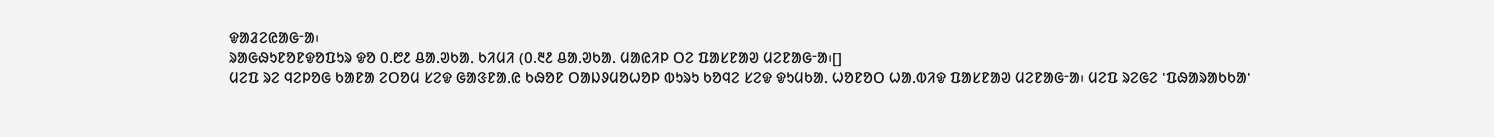ᱫᱟᱲᱮᱭᱟᱜᱼᱟ᱾
ᱨᱟᱜᱷᱩᱱᱚᱱᱫᱚᱯᱩᱨ ᱫᱚ ᱐.᱘᱒ ᱪᱟᱹᱣᱠᱟᱹ ᱠᱤᱢᱤ (᱐.᱓᱒ ᱪᱟᱹᱣᱠᱟᱹ ᱢᱟᱭᱤᱞ ᱛᱮ ᱯᱟᱥᱱᱟᱣ ᱢᱮᱱᱟᱜᱼᱟ᱾[]
ᱢᱮᱯ ᱨᱮ ᱧᱮᱞᱚᱜ ᱠᱟᱱᱟ ᱮᱛᱚᱢ ᱥᱮᱫ ᱜᱟᱝᱱᱟᱹᱭ ᱠᱷᱚᱱ ᱛᱟᱡᱽᱢᱚᱦᱚᱞ ᱵᱩᱨᱩ ᱠᱚᱧᱮ ᱥᱮᱫ ᱫᱩᱢᱠᱟᱹ ᱦᱚᱱᱚᱛ ᱦᱟᱹᱵᱤᱫ ᱯᱟᱥᱱᱟᱣ ᱢᱮᱱᱟᱜᱼᱟ᱾ ᱢᱮᱯ ᱨᱮᱜᱮ 'ᱯᱷᱟᱨᱟᱠᱠᱟ'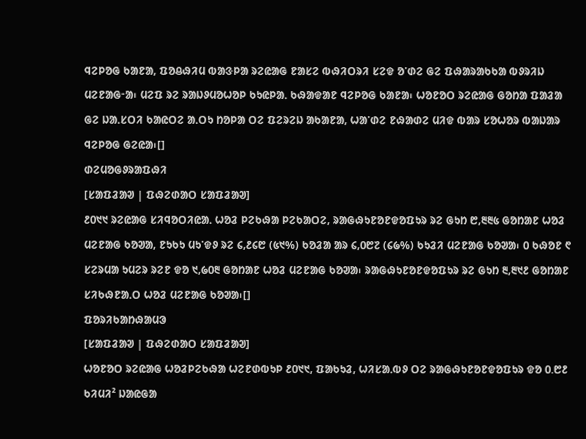ᱧᱮᱞᱚᱜ ᱠᱟᱱᱟ, ᱯᱚᱪᱷᱤᱢ ᱵᱟᱝᱞᱟ ᱨᱮᱭᱟᱜ ᱱᱟᱥᱮ ᱵᱷᱤᱛᱨᱤ ᱥᱮᱫ ᱚᱸᱰᱮ ᱜᱮ ᱯᱷᱟᱨᱟᱠᱠᱟ ᱵᱽᱨᱤᱡ ᱢᱮᱱᱟᱜᱼᱟ᱾ ᱢᱮᱯ ᱨᱮ ᱨᱟᱡᱽᱢᱚᱦᱚᱞ ᱠᱩᱭᱞᱟᱹ ᱠᱷᱟᱫᱟᱱ ᱧᱮᱞᱚᱜ ᱠᱟᱱᱟ᱾ ᱦᱚᱱᱚᱛ ᱨᱮᱭᱟᱜ ᱜᱚᱴᱟ ᱯᱟᱲᱟ ᱜᱮ ᱡᱟᱹᱥᱛᱤ ᱠᱟᱭᱛᱮ ᱟᱹᱛᱩ ᱴᱚᱞᱟ ᱛᱮ ᱯᱮᱨᱮᱡ ᱟᱠᱟᱱᱟ, ᱦᱟᱸᱰᱮ ᱱᱷᱟᱰᱮ ᱢᱤᱫ ᱵᱟᱨ ᱥᱚᱦᱚᱨ ᱵᱟᱡᱟᱨ ᱧᱮᱞᱚᱜ ᱜᱮᱭᱟ᱾[]
ᱰᱮᱢᱚᱜᱽᱨᱟᱯᱷᱤ
[ᱥᱟᱯᱲᱟᱣ | ᱯᱷᱮᱰᱟᱛ ᱥᱟᱯᱲᱟᱣ]
᱒᱐᱑᱑ ᱨᱮᱭᱟᱜ ᱥᱤᱧᱚᱛᱤᱭᱟᱹ ᱦᱚᱲ ᱞᱮᱠᱷᱟ ᱞᱮᱠᱟᱛᱮ, ᱨᱟᱜᱷᱩᱱᱚᱱᱫᱚᱯᱩᱨ ᱨᱮ ᱜᱩᱴ ᱘,᱓᱓᱕ ᱜᱚᱴᱟᱱ ᱦᱚᱲ ᱢᱮᱱᱟᱜ ᱠᱚᱣᱟ, ᱱᱩᱠᱩ ᱢᱩᱸᱫᱽ ᱨᱮ ᱔,᱒᱔᱘ (᱕᱑%) ᱠᱚᱲᱟ ᱟᱨ ᱔,᱐᱘᱗ (᱔᱙%) ᱠᱩᱲᱤ ᱢᱮᱱᱟᱜ ᱠᱚᱣᱟ᱾ ᱐ ᱠᱷᱚᱱ ᱖ ᱥᱮᱨᱢᱟ ᱩᱢᱮᱨ ᱨᱮᱱ ᱫᱚ ᱑,᱙᱐᱓ ᱜᱚᱴᱟᱱ ᱦᱚᱲ ᱢᱮᱱᱟᱜ ᱠᱚᱣᱟ᱾ ᱨᱟᱜᱷᱩᱱᱚᱱᱫᱚᱯᱩᱨ ᱨᱮ ᱜᱩᱴ ᱓,᱓᱑᱒ ᱜᱚᱴᱟᱱ ᱥᱤᱠᱷᱱᱟᱹᱛ ᱦᱚᱲ ᱢᱮᱱᱟᱜ ᱠᱚᱣᱟ᱾[]
ᱯᱚᱨᱤᱠᱟᱴᱷᱟᱢᱳ
[ᱥᱟᱯᱲᱟᱣ | ᱯᱷᱮᱰᱟᱛ ᱥᱟᱯᱲᱟᱣ]
ᱦᱚᱱᱚᱛ ᱨᱮᱭᱟᱜ ᱦᱚᱲᱞᱮᱠᱷᱟ ᱦᱮᱱᱰᱵᱩᱞ ᱒᱐᱑᱑, ᱯᱟᱠᱩᱲ, ᱦᱤᱥᱟᱹᱵᱽ ᱛᱮ ᱨᱟᱜᱷᱩᱱᱚᱱᱫᱚᱯᱩᱨ ᱫᱚ ᱐.᱘᱒ ᱠᱤᱢᱤ² ᱡᱟᱭᱜᱟ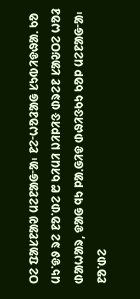ᱛᱮ ᱯᱟᱥᱱᱟᱣ ᱢᱮᱱᱟᱜᱼᱟ᱾ ᱱᱮᱼᱦᱚᱲᱟᱜ ᱥᱩᱵᱤᱫᱷᱟᱹ ᱠᱚ ᱢᱩᱸᱫᱽ ᱨᱮ ᱱᱚᱸᱰᱮ ᱘ ᱠᱤᱢᱤ ᱡᱤᱞᱤᱝ ᱰᱨᱮᱱ ᱥᱟᱶᱛᱮ ᱦᱚᱲ ᱰᱟᱦᱟᱨ, ᱫᱟᱜ ᱧᱩ ᱞᱟᱹᱜᱤᱫ ᱰᱷᱤᱝᱠᱩ ᱠᱚᱞ ᱢᱮᱱᱟᱜᱼᱟ᱾ ᱱᱚᱸᱰᱮ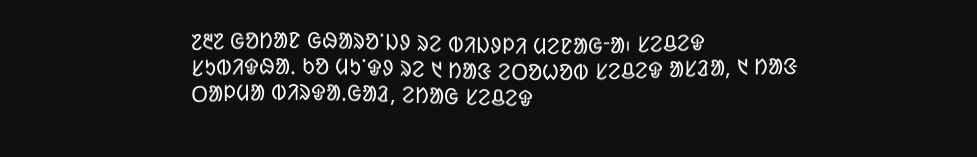᱗᱓᱗ ᱜᱚᱴᱟᱱ ᱜᱷᱟᱨᱚᱸᱡᱽ ᱨᱮ ᱵᱤᱡᱽᱞᱤ ᱢᱮᱱᱟᱜᱼᱟ᱾ ᱥᱮᱪᱮᱫ ᱥᱩᱵᱤᱫᱷᱟᱹ ᱠᱚ ᱢᱩᱸᱫᱽ ᱨᱮ ᱑ ᱴᱟᱝ ᱮᱛᱚᱦᱚᱵ ᱥᱮᱪᱮᱫ ᱟᱥᱲᱟ, ᱑ ᱴᱟᱝ ᱛᱟᱞᱢᱟ ᱵᱤᱨᱫᱟᱹᱜᱟᱲ, ᱮᱴᱟᱜ ᱥᱮᱪᱮᱫ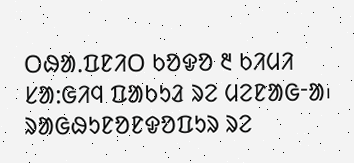ᱛᱷᱟᱹᱯᱱᱤᱛ ᱠᱚᱫᱚ ᱓ ᱠᱤᱢᱤ ᱥᱟᱺᱜᱤᱧ ᱯᱟᱠᱩᱲ ᱨᱮ ᱢᱮᱱᱟᱜᱼᱟ᱾ ᱨᱟᱜᱷᱩᱱᱚᱱᱫᱚᱯᱩᱨ ᱨᱮ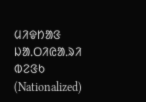ᱢᱤᱫᱴᱟᱝ ᱡᱟᱹᱛᱤᱭᱟᱹᱨᱤ ᱵᱮᱝᱠ (Nationalized)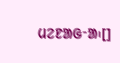ᱢᱮᱱᱟᱜᱼᱟ᱾[]